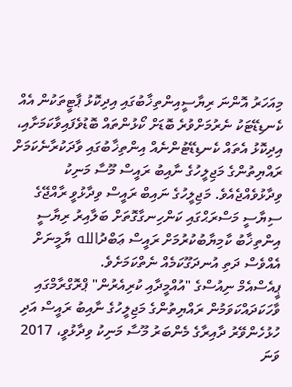މިއަހަރު އޮންނަ ރިޔާސީއިންތިޚާބުގައި އިދިކޮޅު ޕާޓީތަކުން އެއް ކެނޑިޑޭޓަކު ނެރުމަށްވުރެ ބޮޑަށް ކޯޅުންތައް ބޮޑުވެފައިވާކަމަށާއި، އިދިކޮޅު އެތައް ކެނޑިޑޭޓުންނެއް އިންތިޚާބުގައި ވާދަކުރާނެކަމަށް ރައްޔިތުންގެ މަޖިލީހުގެ ނާއިބު ރައީސް މޫސާ މަނިކު ވިދާޅުވެއްޖެއެވެ. މަޖިލީހުގެ ނައިބް ރައީސް ވިދާޅުވީ ރާއްޖޭގެ ސިޔާސީ މަސްރަޙްގައި ކަންހިނގާގޮތަށް ބަލާއިރު ރިޔާސީ އިންތިޚާބު ކާމިޔާބުކުރުމަށް ރައީސް ޢަބްދުالله ޔާމީނަށް އެއްވެސް ދަތި އުނދަގޫކަމެއް ނެތްކަމަށެވެ.
ޕީއެސްއެމް ނިއުސްގެ "އުއްމީދާއި ކުރިއެރުން" ޕްރޮގްރާމްގައި ވާހަކަދައްކަވަމުން ރައްޔިތުންގެ މަޖިލީހުގެ ނާއިބު ރައީސް އަދި ހުޅުހެންވޭރު ދާއިރާގެ މެންބަރު މޫސާ މަނިކު ވިދާޅުވީ، 2017 ވަނަ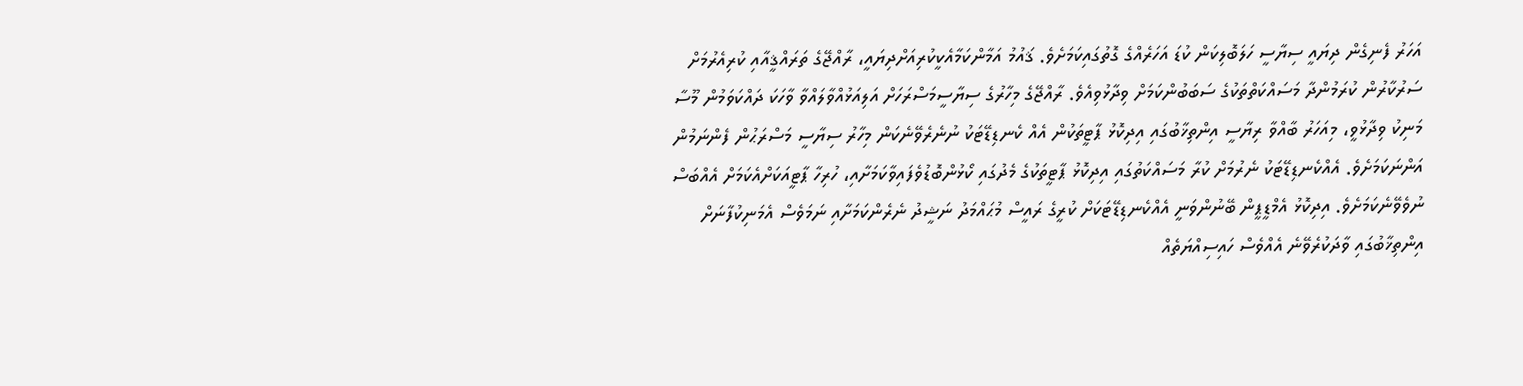އަހަރު ފެނިގެން ދިޔައީ ސިޔާސީ ހަލަބޮލިކަން ކުޑަ އަހަރެއްގެ ގޮތުގައިކަމަށެވެ. ޤައުމު އަމާންކަމާއެކީކުރިއަށްދިޔައީ، ރާއްޖޭގެ ތަރައްޤީއާއި ކުރިއެރުމަށް ސަރުކާރުން ކުރަމުންދާ މަސައްކަތްތަކުގެ ސަބަބުންކަމަށް ވިދާޅުވިއެވެ. ރާއްޖޭގެ މިހާރުގެ ސިޔާސީމަސްރަހަށް އަލިއަޅުއްވާލައްވާ ވާހަކަ ދައްކަވަމުން މޫސާ މަނިކު ވިދާޅުވީ، މިއަހަރު ބާއްވާ ރިޔާސީ އިންތިޚާބުގައި އިދިކޮޅު ޕާޓީތަކުން އެއް ކެނޑިޑޭޓަކު ނުނެރެވޭނެކަން މިހާރު ސިޔާސީ މަސްރަޙުން ފެންނަމުން އަންނަކަމަށެވެ. އެއްކެނޑިޑޭޓަކު ނެރުމަށް ކުރާ މަސައްކަތުގައި އިދިކޮޅު ޕާޓީތަކުގެ މެދުގައި ކޯޅުންބޮޑުވެފައިވާކަމަށާއި، ހުރިހާ ޕާޓީއަކަށްއެކަމަށް އެއްބަސް ނުވެވޭނެކަމަށެވެ. އިދިކޮޅު އެމްޑީޕީން ބޭނުންވަނީ އެއްކެނޑިޑޭޓަކަށް ކުރީގެ ރައީސް މުޙައްމަދު ނަޝީދު ނެރެންކަމަށާއި ނަމަވެސް އެމަނިކުފާނަށް އިންތިޚާބުގައި ވާދަކުރެވޭނެ އެއްވެސް ހައިސިއްޔަތެއް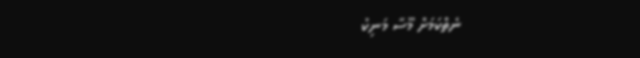ނެތްކަމަށް މޫސާ މަނިކު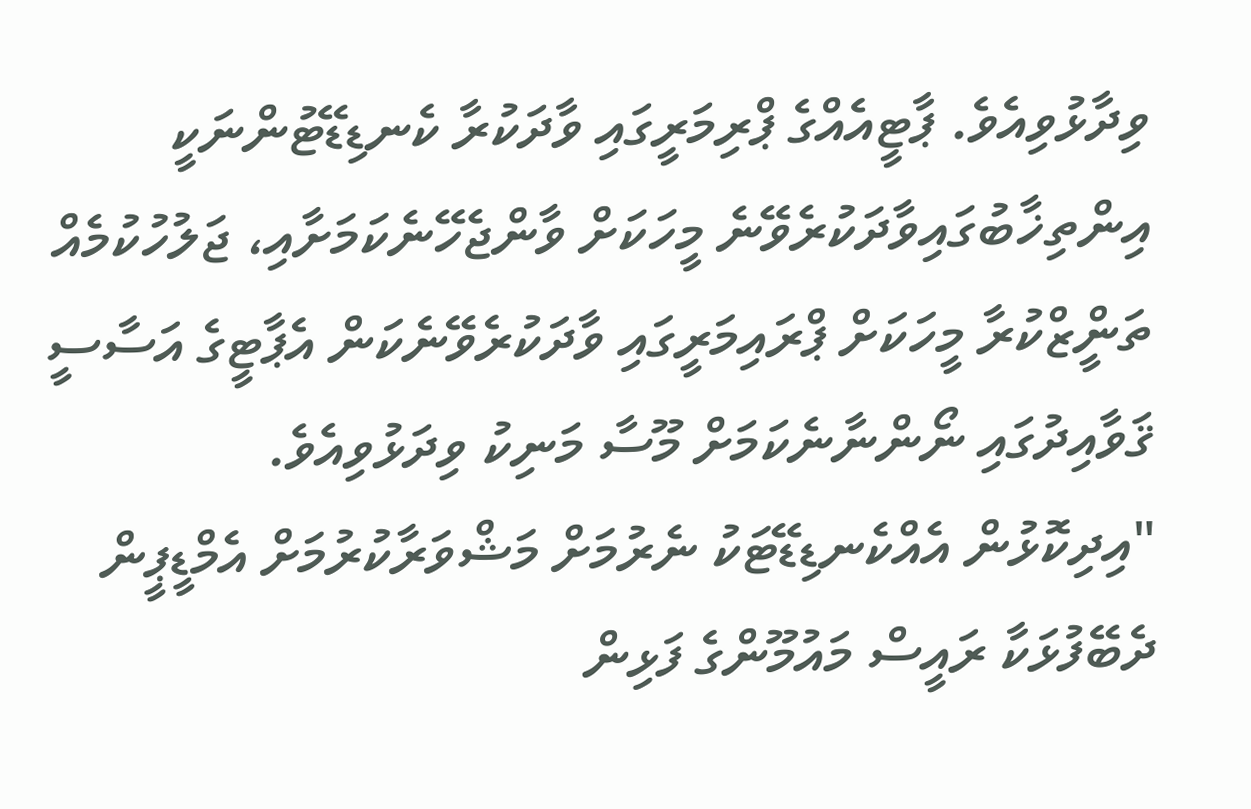ވިދާޅުވިއެވެ. ޕާޓީއެއްގެ ޕްރިމަރީގައި ވާދަކުރާ ކެނޑިޑޭޓުންނަކީ އިންތިޚާބުގައިވާދަކުރެވޭނެ މީހަކަށް ވާންޖެހޭނެކަމަށާއި، ޖަލުހުކުމެއް ތަންީޒްކުރާ މީހަކަށް ޕްރައިމަރީގައި ވާދަކުރެވޭނެކަން އެޕާޓީގެ އަސާސީ ޤަވާއިދުގައި ނޯންނާނެކަމަށް މޫސާ މަނިކު ވިދަޅުވިއެވެ.
"އިދިކޮޅުން އެއްކެނޑިޑޭޓަކު ނެރުމަށް މަޝްވަރާކުރުމަށް އެމްޑީޕީން ދެބޭފުޅަކާ ރައީސް މައުމޫންގެ ފަޅިން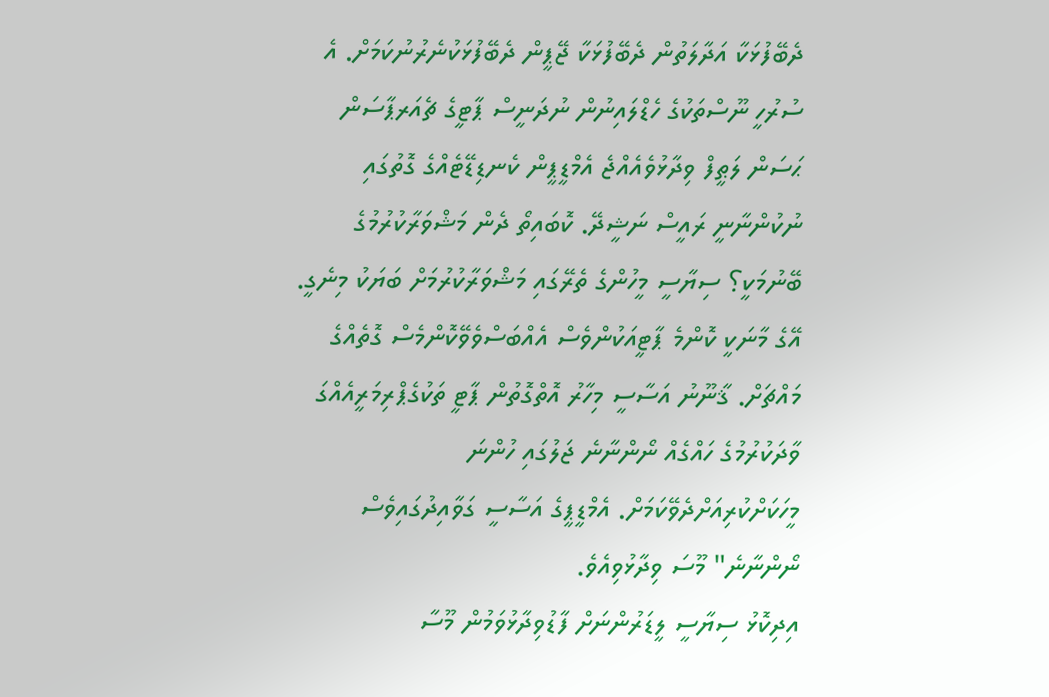ދެބޭފުޅަކާ އަދާލަތުން ދެބޭފުޅަކާ ޖޭޕީން ދެބޭފުޅަކުނެރުނުކަމަށް. އެ ސުރުހީ ނޫސްތަކުގެ ހެޑްލައިނުން ނުދަނީސް ޕާޓީގެ ޗެއަރޕާސަން ޙަސަން ލަޠީފް ވިދާޅުވެއެއްޖެ އެމްޑީޕީން ކެނޑިޑޭޓެއްގެ ގޮތުގައި ނުކުންނާނީ ރައީސް ނަޝީދޭ. ކޮބައިތޯ ދެން މަޝްވަރާކުރުމުގެ ބޭނުމަކީ؟ ސިޔާސީ މީހުންގެ ތެރޭގައި މަޝްވަރާކުރުމަށް ބަޔަކު މިނެގީ. އޭގެ މާނަކީ ކޮންމެ ޕާޓީއަކުންވެސް އެއްބަސްވެވޭކޮންމެސް ގޮތެއްގެ މައްޗަށް. ޤާނޫނު އަސާސީ މިހާރު އޮތްގޮތުން ޕާޓީ ތަކުގެޕްރިމަރީއެއްގަ ވާދަކުރުމުގެ ހައްގެއް ނޯންނާނެ ޖަލުގައި ހުންނަ މީހަކަށްކުރިއަށްދެވޭކަމަށް. އެމްޑީޕީގެ އަސާސީ ގަވާއިދުގައިވެސް ނޯންނާނެ" މޫސަ ވިދާޅުވިއެވެ.
އިދިކޮޅު ސިޔާސީ ލީޑަރުންނަށް ފާޑުވިދާޅުވަމުން މޫސާ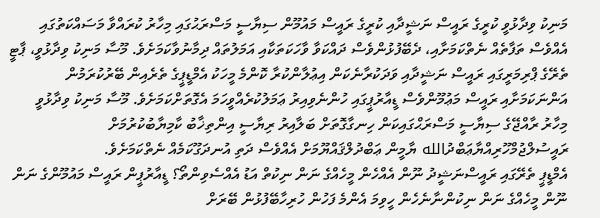މަނިކު ވިދާޅުވީ ކުރީގެ ރައީސް ނަޝީދާއި ކުރީގެ ރައީސް މައުމޫން ސިޔާސީ މަސްރަޙުގައި މިހާރު ކުރައްވާ މަސައްކަތުގައި އެއްވެސް ތަފާތެއް ނެތްކަމަށާއި، ދެބޭފުޅުންވެސް ދައްކަވާ ވާހަކަތަކާއި އަމަލުތައް ދިމާނުވާކަމަށެވެ. މޫސާ މަނިކު ވިދާޅުވީ، ޕާޓީ ތެރޭގެ ޕްރިމަރީގައި ރައީސް ނަޝީދާއި ވަދަކުރާނެކަން އިޢުލާންކުރާ ކޮންމެ މީހަކު އެމްޑީޕީގެ ތެރެއިން ބޭރުކުރަމުން އަންނަކަމަށާއި ރައީސް މަޢުމޫންވެސް ޑީއާރުޕީގައި ހުންނެވިއިރު ޢަމަލުކުރެއްވީހަމަ އެގޮތަށްކަމަށެވެ. މޫސާ މަނިކު ވިދާޅުވީ މިހާރު ރާއްޖޭގެ ސިޔާސީ މަސްރަޙްގައިކަން ހިނގާގޮތަށް ބަލާއިރު ރިޔާސީ އިންތިޚާބު ކާމިޔާބުކުރުމަށް ރައީސުލްޖުމްހޫރިއްޔާޢަބްދުالله ޔާމީން ޢަބްދުލްޤައްޔޫމަށް އެއްވެސް ދަތި އުނދަގޫކަމެއް ނެތްކަމަށެވެ.
އެމްޑީޕީ ތެރޭގައި ރައީސްނަޝީދު ނޫން އެއްހެން މީހެއްގެ ނަން ނިކުތް އަޑު އެއްސެވިންތޯ؟ ޑީއާރުޕީން ރައީސް މައުމޫންގެ ނަން ނޫން މީހެއްގެ ނަން ނިކުންނާނެހެން ހީވިމަ އެންމެ ފަހުން ހުރިހާބޭފުޅުން ބޭރަށް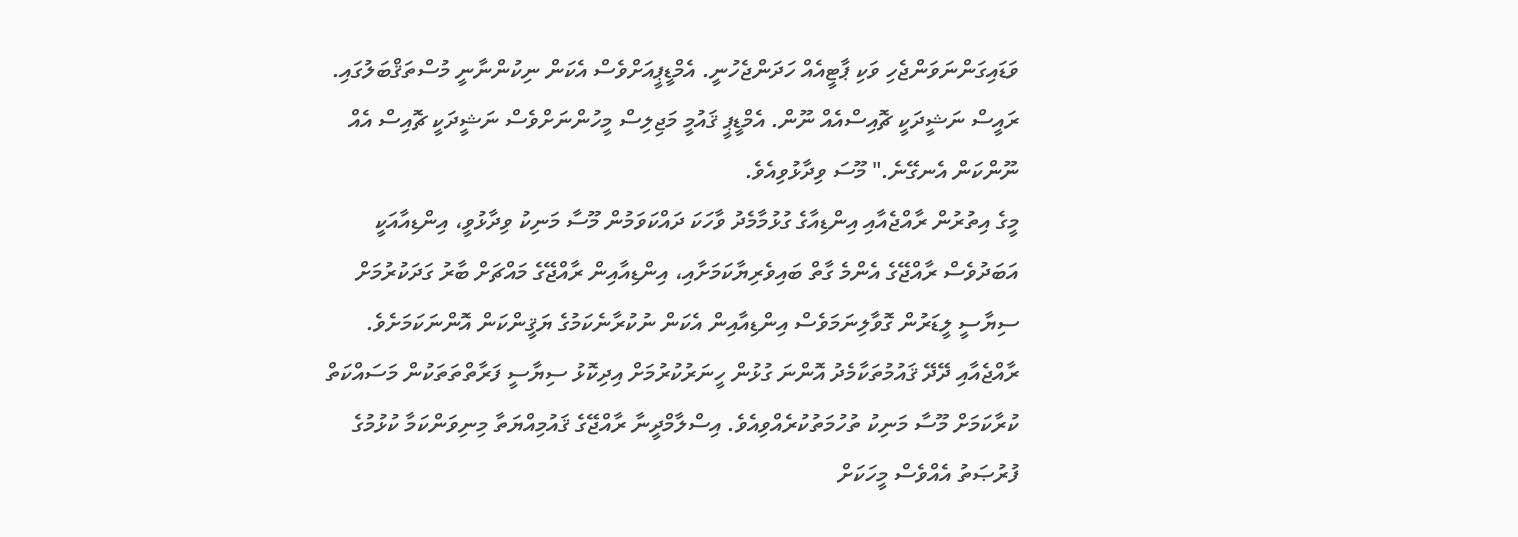ވަޑައިގަންނަވަންޖެހި ވަކި ޕާޓީއެއް ހަދަންޖެހުނީ. އެމްޑީޕީއަށްވެސް އެކަން ނިކުންނާނީ މުސްތަޤްބަލުގައި. ރައީސް ނަޝީދަކީ ޗޮއިސްއެއް ނޫން. އެމްޑީޕީ ޤައުމީ މަޖިލިސް މީހުންނަށްވެސް ނަޝީދަކީ ޗޮއިސް އެއް ނޫންކަން އެނގޭނެ." މޫސަ ވިދާޅުވިއެވެ.
މީގެ އިތުރުން ރާއްޖެއާއި އިންޑިއާގެ ގުޅުމާމެދު ވާހަކަ ދައްކަވަމުން މޫސާ މަނިކު ވިދާޅުވީ، އިންޑިއާއަކީ އަބަދުވެސް ރާއްޖޭގެ އެންމެ ގާތް ބައިވެރިޔާކަމަށާއި، އިންޑިއާއިން ރާއްޖޭގެ މައްޗަށް ބާރު ގަދަކުރުމަށް ސިޔާސީ ލީޑަރުން ގޮވާލިނަމަވެސް އިންޑިއާއިން އެކަން ނުކުރާނެކަމުގެ ޔަޤީންކަން އޮންނަކަމަށެވެ. ރާއްޖެއާއި ދޭދޭ ޤައުމުތަކާމެދު އޮންނަ ގުޅުން ހީނަރުކުރުމަށް އިދިކޮޅު ސިޔާސީ ފަރާތްތަތަކުން މަސައްކަތް ކުރާކަމަށް މޫސާ މަނިކު ތުހުމަތުކުރެއްވިއެވެ. އިސްލާމްދީނާ ރާއްޖޭގެ ޤައުމިއްޔަތާ މިނިވަންކަމާ ކުޅުމުގެ ފުރުޞަތު އެއްވެސް މީހަކަށް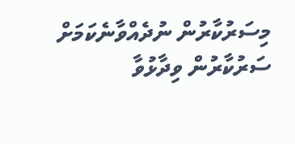މިސަރުކާރުން ނުދެއްވާނެކަމަށް ސަރުކާރުން ވިދާޅުވާ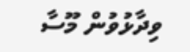ވިދާޅުވުން މޫސާ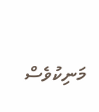މަނިކުވެސް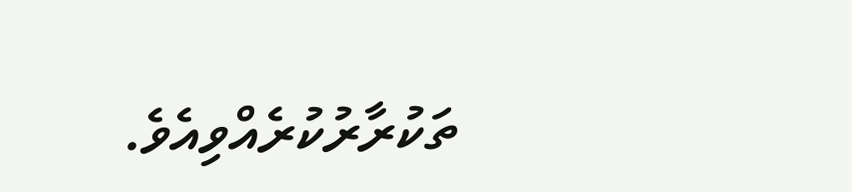ތަކުރާރުކުރެއްވިއެވެ.